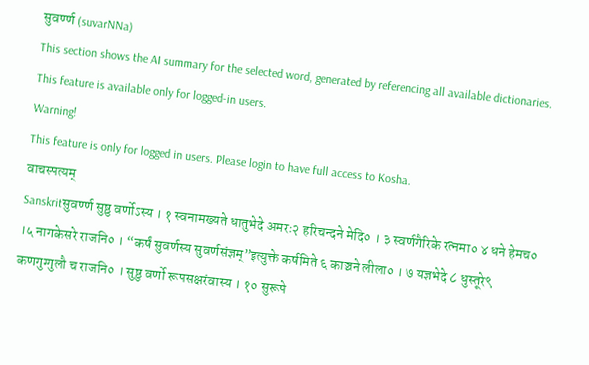सुवर्ण्ण (suvarNNa)
This section shows the AI summary for the selected word, generated by referencing all available dictionaries. This feature is available only for logged-in users.
Warning!
This feature is only for logged in users. Please login to have full access to Kosha.
वाचस्पत्यम्
Sanskritसुवर्ण्ण सुष्ठु वर्णोऽस्य । १ स्वनामख्यते धातुभेदे अमरः२ हरिचन्दने मेदि० । ३ स्वर्णगैरिके रत्नमा० ४ धने हेमच० ।५ नागकेसरे राजनि० । “कर्षं सुवर्णस्य सुवर्णसंज्ञम्”इत्युक्ते कर्षमिते ६ काञ्चने लीला० । ७ यज्ञभेदे ८ धुस्तूरे९ कणगुग्गुलौ च राजनि० । सुष्ठु वर्णो रूपसक्षरंवास्य । १० सुरूपे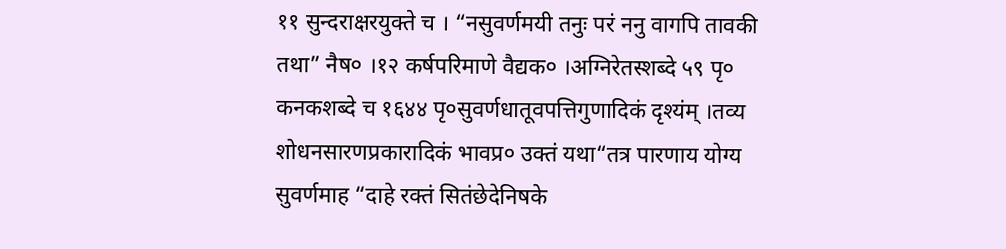११ सुन्दराक्षरयुक्ते च । “नसुवर्णमयी तनुः परं ननु वागपि तावकी तथा” नैष० ।१२ कर्षपरिमाणे वैद्यक० ।अग्निरेतस्शब्दे ५९ पृ० कनकशब्दे च १६४४ पृ०सुवर्णधातूवपत्तिगुणादिकं दृश्यंम् ।तव्य शोधनसारणप्रकारादिकं भावप्र० उक्तं यथा“तत्र पारणाय योग्य सुवर्णमाह “दाहे रक्तं सितंछेदेनिषके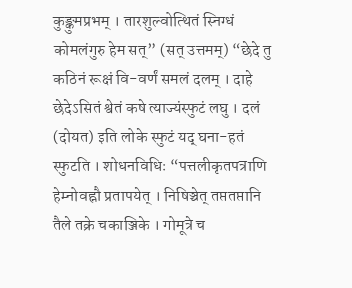कुङ्कुमप्रभम् । तारशुल्वोत्थितं स्निग्धं कोमलंगुरु हेम सत्” (सत् उत्तमम्) “छेदे तु कठिनं रूक्षं वि-वर्णं समलं दलम् । दाहे छेदेऽसितं श्वेतं कषे त्याज्यंस्फुटं लघु । दलं (दोयत) इति लोके स्फुटं यद् घना-हतं स्फुटति । शोधनविधिः “पत्तलीकृतपत्राणि हेम्नोवह्नौ प्रतापयेत् । निषिञ्चेत् तप्ततप्तानि तैले तक्रे चकाञ्जिके । गोमूत्रे च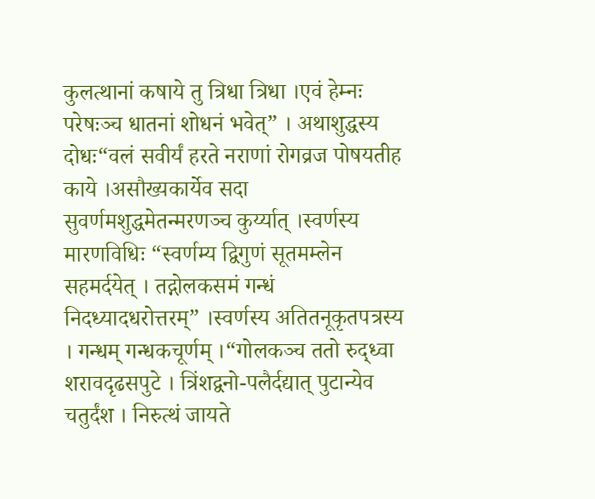कुलत्थानां कषाये तु त्रिधा त्रिधा ।एवं हेम्नः परेषःञ्च धातनां शोधनं भवेत्” । अथाशुद्धस्य दोधः“वलं सवीर्यं हरते नराणां रोगव्रज पोषयतीह काये ।असौख्यकार्येव सदा सुवर्णमशुद्धमेतन्मरणञ्च कुर्य्यात् ।स्वर्णस्य मारणविधिः “स्वर्णम्य द्विगुणं सूतमम्लेन सहमर्दयेत् । तद्गोलकसमं गन्धं निदध्यादधरोत्तरम्” ।स्वर्णस्य अतितनूकृतपत्रस्य । गन्धम् गन्धकचूर्णम् ।“गोलकञ्च ततो रुद्ध्वा शरावदृढसपुटे । त्रिंशद्वनो-पलैर्दद्यात् पुटान्येव चतुर्दंश । निरुत्थं जायते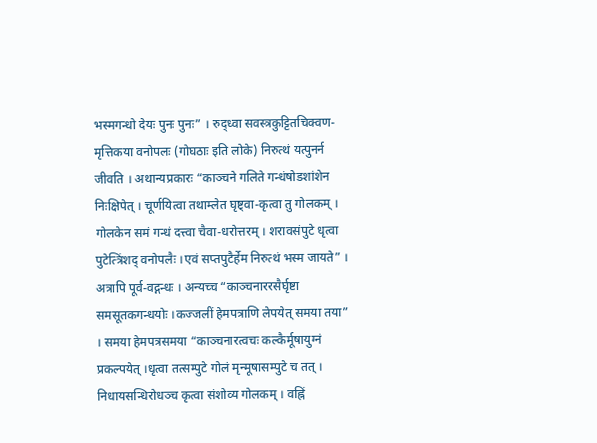भस्मगन्धो देयः पुनः पुनः” । रुद्ध्वा सवस्त्रकुट्टितचिक्वण-मृत्तिकया वनोपलः (गोघठाः इति लोके) निरुत्थं यत्पुनर्न जीवति । अथान्यप्रकारः “काञ्चने गलिते गन्धंषोडशांशेन निःक्षिपेत् । चूर्णयित्वा तथाम्लेत घृष्ट्वा-कृत्वा तु गोलकम् । गोलकेन समं गन्धं दत्त्वा चैवा-धरोत्तरम् । शरावसंपुटे धृत्वा पुटेत्त्रिंशद् वनोपलैः ।एवं सप्तपुटैर्हेम निरुत्थं भस्म जायते” । अत्रापि पूर्व-वद्गन्धः । अन्यच्च “काञ्चनाररसैर्घृष्टा समसूतकगन्धयोः ।कज्जलीं हेमपत्राणि लेपयेत् समया तया” । समया हेमपत्रसमया “काञ्चनारत्वचः कल्कैर्मूषायुग्नं प्रकल्पयेत् ।धृत्वा तत्सम्पुटे गोलं मृन्मूषासम्पुटे च तत् । निधायसन्धिरोधञ्च कृत्वा संशोव्य गोलकम् । वह्निं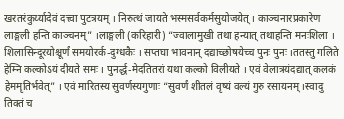खरतरंकुर्य्यादेवं दत्त्वा पुटत्रयम् । निरुत्थं जायते भस्मसर्वकर्मसुयोजयेत् । काञ्चनारप्रकारेण लाङ्गली हन्ति काञ्चनम्” ।लाङ्गली (करिहारी) “ज्वालामुखी तथा हन्यात् तथाहन्ति मनःशिला । शिलासिन्दूरयोश्चूर्णं समयोरर्क-दुग्धकैः । सप्तघा भावनान् दद्याच्छोषयेच्च पुनः पुनः ।ततस्तु गलिते हेम्नि कल्कोऽयं दीयते समः । पुनर्द्ध-मेदतितरां यथा कल्को विलीयते । एवं वेलात्रयंदद्यात् कलकं हेममृतिर्भवेत्” । एवं मारितस्य सुवर्णस्यगुणाः “सुवर्णं शीतलं वृष्यं वल्यं गुरु रसायनम् ।स्वादु तिक्तं च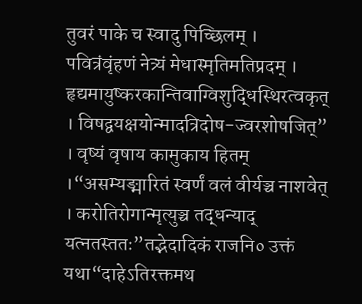तुवरं पाके च स्वादु पिच्छिलम् । पवित्रंवृंहणं नेत्र्यं मेधास्मृतिमतिप्रदम् । हृद्यमायुष्करकान्तिवाग्विशुद्धिस्थिरत्वकृत् । विषद्वयक्षयोन्मादत्रिदोष-ज्वरशोषजित्” । वृष्यं वृषाय कामुकाय हितम् ।“असम्यङ्मारितं स्वर्णं वलं वीर्यञ्च नाशवेत् । करोतिरोगान्मृत्युञ्च तद्धन्याद् यत्नतस्ततः”तद्भेदादिकं राजनि० उक्तं यथा“दाहेऽतिरक्तमथ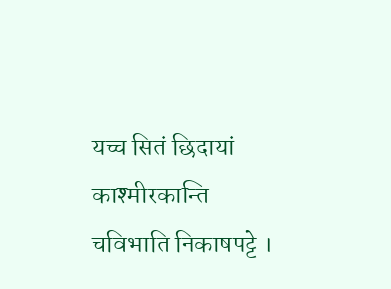यच्च सितं छिदायां काश्मीरकान्ति चविभाति निकाषपट्टे ।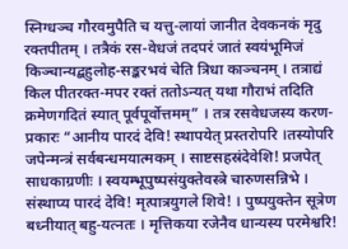स्निग्धञ्च गौरवमुपैति च यत्तु-लायां जानीत देवकनकं मृदु रक्तपीतम् । तत्रैकं रस-वेधजं तदपरं जातं स्वयंभूमिजं किञ्चान्यद्बहुलोह-सङ्करभवं चेति त्रिधा काञ्चनम् । तत्राद्यं किल पीतरक्त-मपर रक्तं ततोऽन्यत् यथा गौराभं तदिति क्रमेणगदितं स्यात् पूर्वपूर्वोत्तमम्” । तत्र रसवेधजस्य करण-प्रकारः “आनीय पारदं देवि! स्थापयेत् प्रस्तरोपरि ।तस्योपरि जपेन्मन्त्रं सर्वबन्धमयात्मकम् । साष्टसहस्रंदेवेशि! प्रजपेत् साधकाग्रणीः । स्वयम्भूपुष्पसंयुक्तेवस्त्रे चारुणसन्निभे । संस्थाप्य पारदं देवि! मृत्पात्रयुगले शिवे! । पुष्पयुक्तेन सूत्रेण बध्नीयात् बहु-यत्नतः । मृत्तिकया रजेनैव धान्यस्य परमेश्वरि!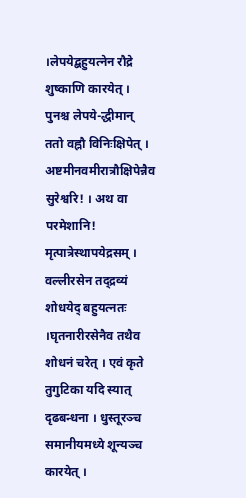।लेपयेद्बहुयत्नेन रौद्रे शुष्काणि कारयेत् । पुनश्च लेपये-द्धीमान् ततो वह्नौ विनिःक्षिपेत् । अष्टमीनवमीरात्रौक्षिपेन्नैव सुरेश्वरि! । अथ वा परमेशानि! मृत्पात्रेस्थापयेद्रसम् । वल्लीरसेन तद्द्रव्यं शोधयेद् बहुयत्नतः ।घृतनारीरसेनैव तथैव शोधनं चरेत् । एवं कृते तुगुटिका यदि स्यात् दृढबन्धना । धुस्तूरञ्च समानीयमध्ये शून्यञ्च कारयेत् ।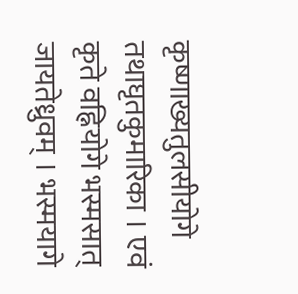कृष्णाख्यतुलसीयोगे तथाघृतकुमारिका । एवं कृते वह्नियोगे भस्मसात् जायतेध्रुवम् । भस्मयागे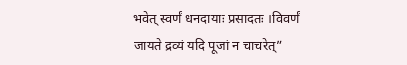भवेत् स्वर्णं धनदायाः प्रसादतः ।विवर्णं जायते द्रव्यं यदि पूजां न चाचरेत्”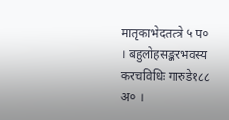मातृकाभेदतत्त्रे ५ प० । बहुलोहसङ्करभवस्य करचविधिः गारुडे१८८ अ० ।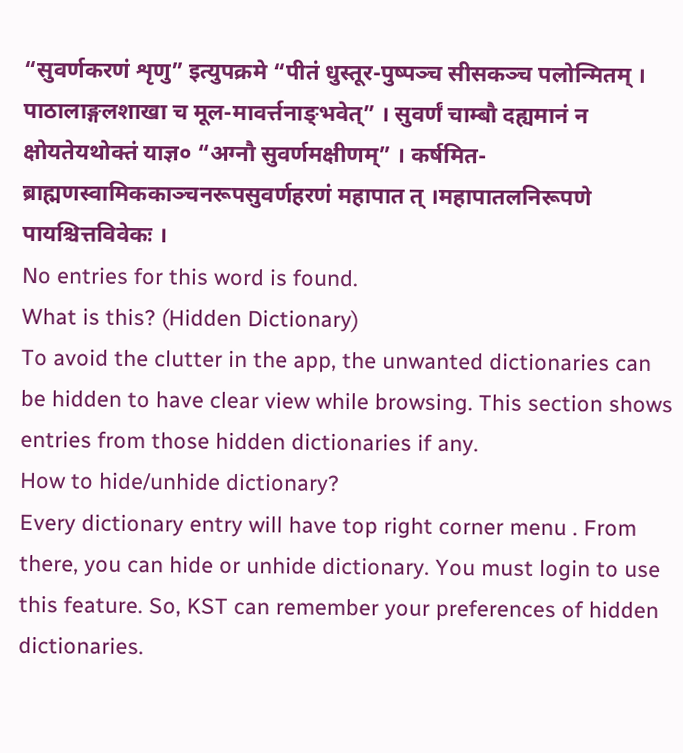“सुवर्णकरणं शृणु” इत्युपक्रमे “पीतं धुस्तूर-पुष्पञ्च सीसकञ्च पलोन्मितम् । पाठालाङ्गलशाखा च मूल-मावर्त्तनाङ्भवेत्” । सुवर्णं चाम्बौ दह्यमानं न क्षोयतेयथोक्तं याज्ञ० “अग्नौ सुवर्णमक्षीणम्” । कर्षमित-ब्राह्मणस्वामिककाञ्चनरूपसुवर्णहरणं महापात त् ।महापातलनिरूपणे पायश्चित्तविवेकः ।
No entries for this word is found.
What is this? (Hidden Dictionary)
To avoid the clutter in the app, the unwanted dictionaries can be hidden to have clear view while browsing. This section shows entries from those hidden dictionaries if any.
How to hide/unhide dictionary?
Every dictionary entry will have top right corner menu . From there, you can hide or unhide dictionary. You must login to use this feature. So, KST can remember your preferences of hidden dictionaries.